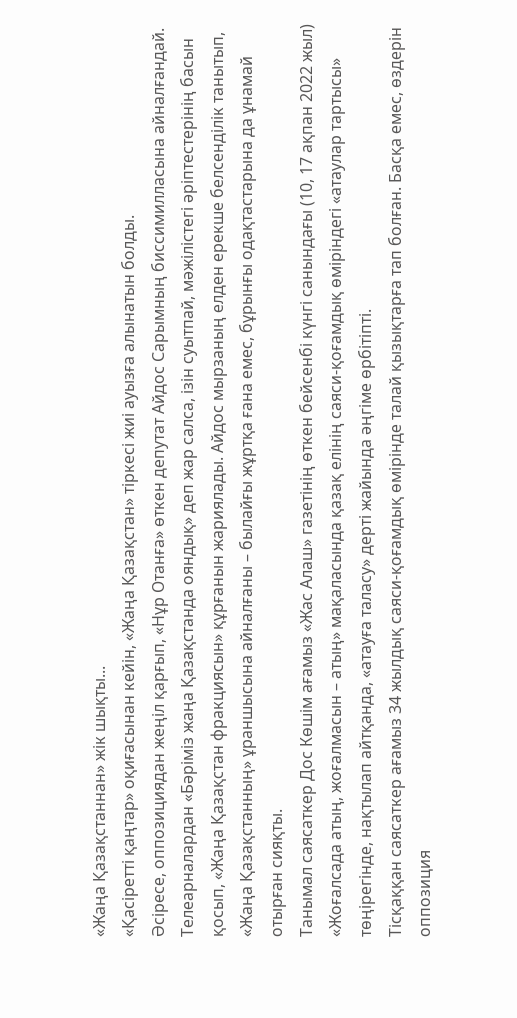«Жаңа Қазақстаннан» жік шықты...
«Қасіретті қаңтар» оқиғасынан кейін, «Жаңа Қазақстан» тіркесі жиі ауызға алынатын болды.
Әсіресе, оппозициядан жеңіл қарғып, «Нұр Отанға» өткен депутат Айдос Сарымның биссимилласына айналғандай. Телеарналардан «Бәріміз жаңа Қазақстанда ояндық» деп жар салса, ізін суытпай, мәжілістегі әріптестерінің басын қосып, «Жаңа Қазақстан фракциясын» құрғанын жариялады. Айдос мырзаның елден ерекше белсенділік танытып, «Жаңа Қазақстанның» ұраншысына айналғаны – былайғы жұртқа ғана емес, бұрынғы одақтастарына да ұнамай отырған сияқты.
Танымал саясаткер Дос Көшім ағамыз «Жас Алаш» газетінің өткен бейсенбі күнгі санындағы (10, 17 ақпан 2022 жыл) «Жоғалсада атың, жоғалмасын – атың» мақаласында қазақ елінің саяси-қоғамдық өміріндегі «атаулар тартысы» төңірегінде, нақтылап айтқанда, «атауға таласу» дерті жайында әңгіме өрбітіпті.
Тісқаққан саясаткер ағамыз 34 жылдық саяси-қоғамдық өмірінде талай қызықтарға тап болған. Басқа емес, өздерін оппозиция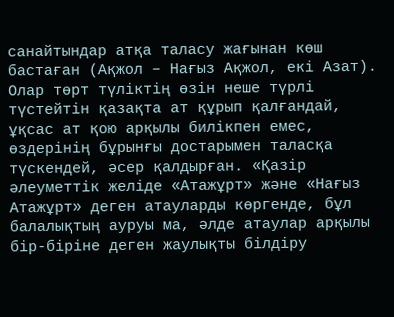санайтындар атқа таласу жағынан көш бастаған (Ақжол – Нағыз Ақжол, екі Азат). Олар төрт түліктің өзін неше түрлі түстейтін қазақта ат құрып қалғандай, ұқсас ат қою арқылы билікпен емес, өздерінің бұрынғы достарымен таласқа түскендей, әсер қалдырған. «Қазір әлеуметтік желіде «Атажұрт» және «Нағыз Атажұрт» деген атауларды көргенде, бұл балалықтың ауруы ма, әлде атаулар арқылы бір-біріне деген жаулықты білдіру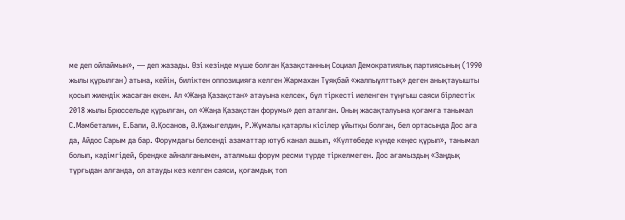ме деп ойлаймын», — деп жазады. Өзі кезінде мүше болған Қазақстанның Социал Демократиялық партиясының (1990 жылы құрылған) атына, кейін, биліктен оппозицияға келген Жармахан Тұяқбай «жалпыұлттық» деген анықтауышты қосып жиендік жасаған екен. Ал «Жаңа Қазақстан» атауына келсек, бұл тіркесті иеленген тұңғыш саяси бірлестік 2018 жылы Брюссельде құрылған, ол «Жаңа Қазақстан форумы» деп аталған. Оның жасақталуына қоғамға танымал С.Мәмбеталин, Е.Бапи, Ә.Қосанов, Ә.Қажыгелдин, Р.Жұмалы қатарлы кісілер ұйытқы болған, бел ортасында Дос аға да, Айдос Сарым да бар. Форумдағы белсенді азаматтар ютуб канал ашып, «Күлтөбеде күнде кеңес құрып», танымал болып, кәдімгідей, брендке айналғанымен, аталмыш форум ресми түрде тіркелмеген. Дос ағамыздың «Заңдық тұрғыдан алғанда, ол атауды кез келген саяси, қоғамдық топ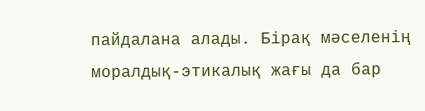пайдалана алады. Бірақ мәселенің моралдық-этикалық жағы да бар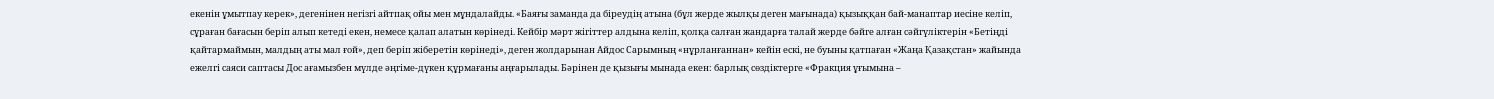екенін ұмытпау керек», дегенінен негізгі айтпақ ойы мен мұндалайды. «Баяғы заманда да біреудің атына (бұл жерде жылқы деген мағынада) қызыққан бай-манаптар иесіне келіп, сұраған бағасын беріп алып кетеді екен, немесе қалап алатын көрінеді. Кейбір мәрт жігіттер алдына келіп, қолқа салған жандарға талай жерде бәйге алған сәйгүліктерін «Бетіңді қайтармаймын, малдың аты мал ғой», деп беріп жіберетін көрінеді», деген жолдарынан Айдос Сарымның «нұрланғаннан» кейін ескі, не буыны қатпаған «Жаңа Қазақстан» жайында ежелгі саяси саптасы Дос ағамызбен мүлде әңгіме-дүкен құрмағаны аңғарылады. Бәрінен де қызығы мынада екен: барлық сөздіктерге «Фракция ұғымына –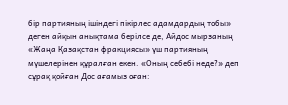бір партияның ішіндегі пікірлес адамдардың тобы» деген айқын анықтама берілсе де, Айдос мырзаның «Жаңа Қазақстан фракциясы» үш партияның мүшелерінен құралған екен. «Оның себебі неде?» деп сұрақ қойған Дос ағамыз оған: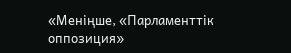«Меніңше, «Парламенттік оппозиция»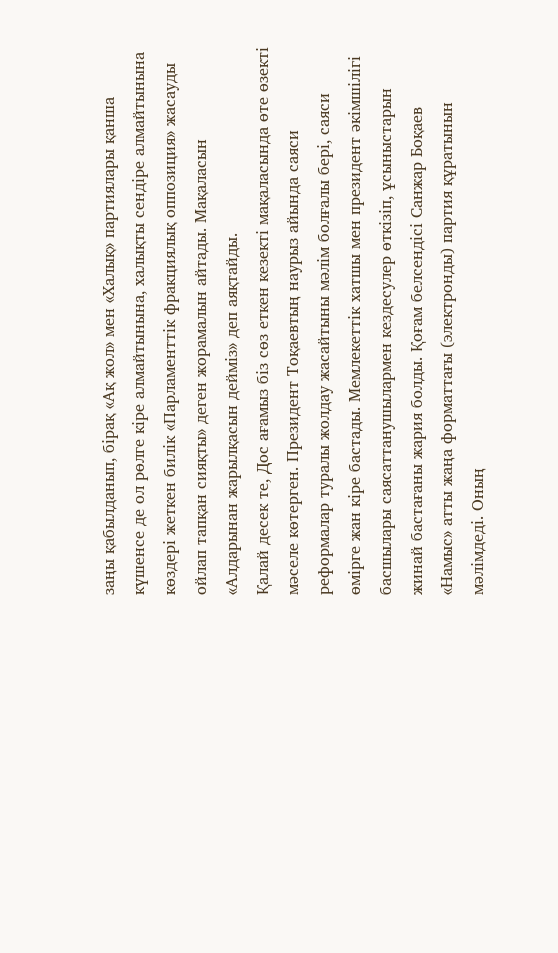заңы қабылданып, бірақ «Ақ жол» мен «Халық» партиялары қанша күшенсе де ол рөлге кіре алмайтынына, халықты сендіре алмайтынына көздері жеткен билік «Парламенттік фракциялық оппозиция» жасауды ойлап тапқан сияқты» деген жорамалын айтады. Мақаласын «Алдарынан жарылқасын дейміз» деп аяқтайды.
Қалай десек те, Дос ағамыз біз сөз еткен кезекті мақаласында өте өзекті мәселе көтерген. Президент Тоқаевтың наурыз айында саяси реформалар туралы жолдау жасайтыны мәлім болғалы бері, саяси өмірге жан кіре бастады. Мемлекеттік хатшы мен президент әкімшілігі басшылары саясаттанушылармен кездесулер өткізіп, ұсыныстарын жинай бастағаны жария болды. Қоғам белсендісі Санжар Боқаев «Намыс» атты жаңа форматтағы (электронды) партия құратынын мәлімдеді. Оның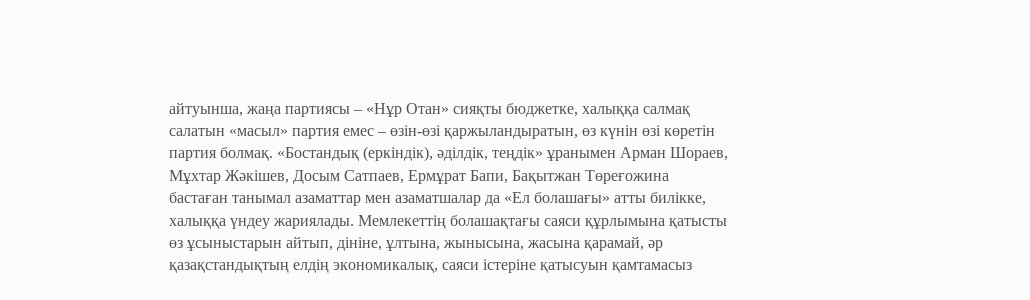айтуынша, жаңа партиясы – «Нұр Отан» сияқты бюджетке, халыққа салмақ салатын «масыл» партия емес – өзін-өзі қаржыландыратын, өз күнін өзі көретін партия болмақ. «Бостандық (еркіндік), әділдік, теңдік» ұранымен Арман Шораев, Мұхтар Жәкішев, Досым Сатпаев, Ермұрат Бапи, Бақытжан Төреғожина бастаған танымал азаматтар мен азаматшалар да «Ел болашағы» атты билікке, халыққа үндеу жариялады. Мемлекеттің болашақтағы саяси құрлымына қатысты өз ұсыныстарын айтып, дініне, ұлтына, жынысына, жасына қарамай, әр қазақстандықтың елдің экономикалық, саяси істеріне қатысуын қамтамасыз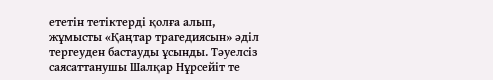ететін тетіктерді қолға алып, жұмысты «Қаңтар трагедиясын» әділ тергеуден бастауды ұсынды. Тәуелсіз саясаттанушы Шалқар Нұрсейіт те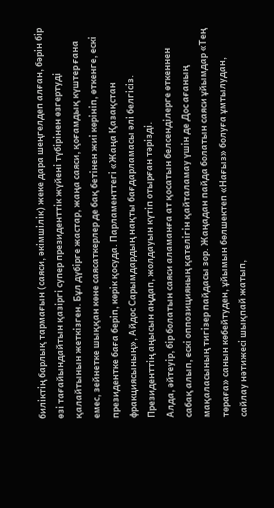биліктің барлық тармағын (саяси, әкімшілік) жеке дара шеңгелдеп алған, бәрін бір өзі тағайындайтын қазіргі супер президенттік жүйені түбірінен өзгертуді қалайтынын жеткізген. Бұл дүбірге жастар, жаңа саяси, қоғамдық күштер ғана емес, зейнетке шыққан көне саясаткерлер де бақ бетінен жиі көрініп, өткенге, ескі президентке баға беріп, көрік қосуда. Парламенттегі «Жаңа Қазақстан фракциясының», Айдос Сарымдардың нақты бағдарламасы әлі белгісіз. Президенттің аңысын аңдап, жолдауын күтіп отырған тәрізді.
Алда, әйтеуір, бір болатын саяси аламанға ат қосатын белсенділерге өткеннен сабақ алып, ескі оппозицияның қателігін қайталамау үшін де Дос ағаның мақаласының тигізер пайдасы зор. Жаңадан пайда болатын саяси ұйымдар «Тең төраға» санын көбейтуден, ұйымын бөлшектеп «Нағыз» болуға ұмтылудан, сайлау нәтижесі шықпай жатып,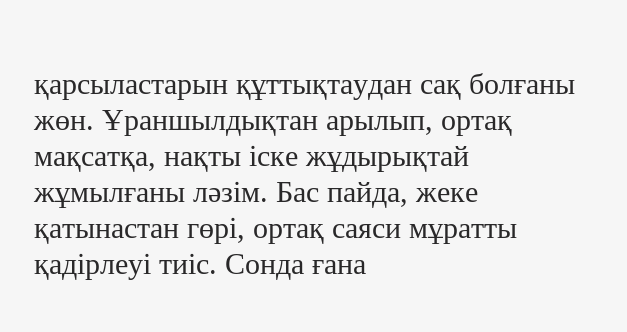қарсыластарын құттықтаудан сақ болғаны жөн. Ұраншылдықтан арылып, ортақ мақсатқа, нақты іске жұдырықтай жұмылғаны ләзім. Бас пайда, жеке қатынастан гөрі, ортақ саяси мұратты қадірлеуі тиіс. Сонда ғана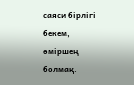саяси бірлігі бекем, өміршең болмақ.